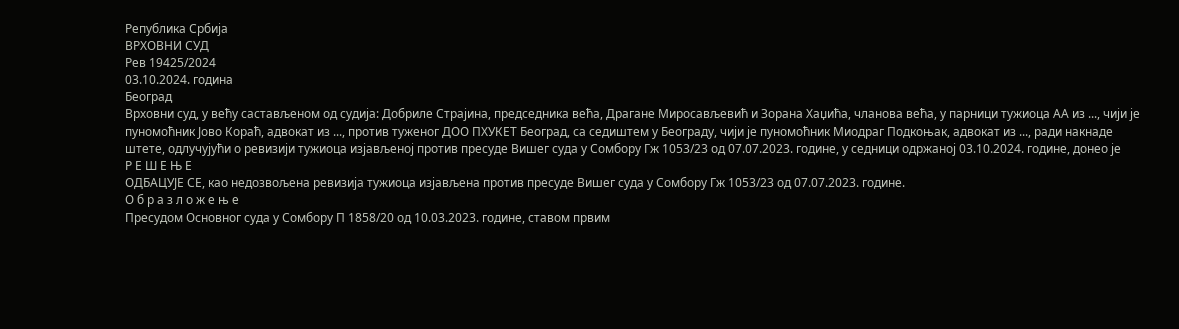Република Србија
ВРХОВНИ СУД
Рев 19425/2024
03.10.2024. година
Београд
Врховни суд, у већу састављеном од судија: Добриле Страјина, председника већа, Драгане Миросављевић и Зорана Хаџића, чланова већа, у парници тужиоца АА из ..., чији је пуномоћник Јово Кораћ, адвокат из ..., против туженог ДОО ПХУКЕТ Београд, са седиштем у Београду, чији је пуномоћник Миодраг Подкоњак, адвокат из ..., ради накнаде штете, одлучујући о ревизији тужиоца изјављеној против пресуде Вишег суда у Сомбору Гж 1053/23 од 07.07.2023. године, у седници одржаној 03.10.2024. године, донео је
Р Е Ш Е Њ Е
ОДБАЦУЈЕ СЕ, као недозвољена ревизија тужиоца изјављена против пресуде Вишег суда у Сомбору Гж 1053/23 од 07.07.2023. године.
О б р а з л о ж е њ е
Пресудом Основног суда у Сомбору П 1858/20 од 10.03.2023. године, ставом првим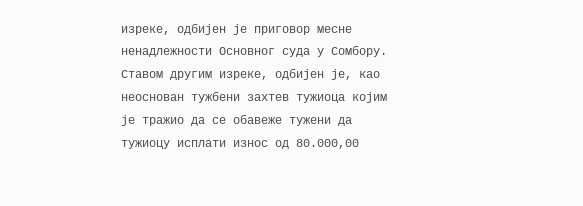изреке, одбијен је приговор месне ненадлежности Основног суда у Сомбору. Ставом другим изреке, одбијен је, као неоснован тужбени захтев тужиоца којим је тражио да се обавеже тужени да тужиоцу исплати износ од 80.000,00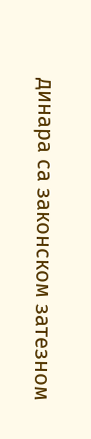динара са законском затезном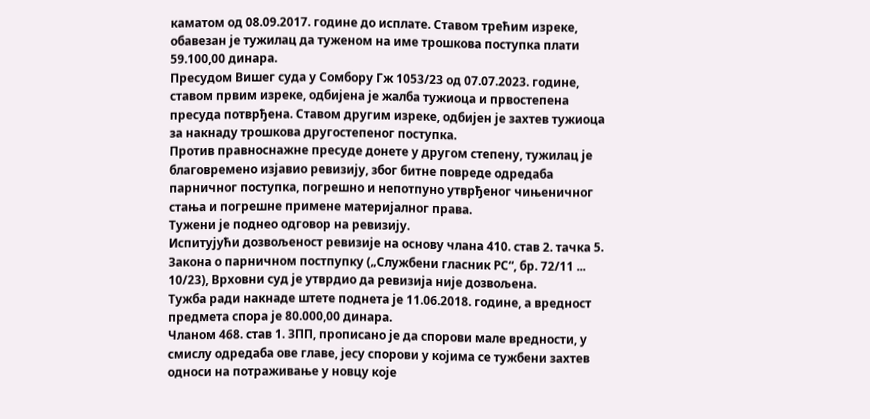каматом од 08.09.2017. године до исплате. Ставом трећим изреке, обавезан је тужилац да туженом на име трошкова поступка плати 59.100,00 динара.
Пресудом Вишег суда у Сомбору Гж 1053/23 од 07.07.2023. године, ставом првим изреке, одбијена је жалба тужиоца и првостепена пресуда потврђена. Ставом другим изреке, одбијен је захтев тужиоца за накнаду трошкова другостепеног поступка.
Против правноснажне пресуде донете у другом степену, тужилац је благовремено изјавио ревизију, због битне повреде одредаба парничног поступка, погрешно и непотпуно утврђеног чињеничног стања и погрешне примене материјалног права.
Тужени је поднео одговор на ревизију.
Испитујући дозвољеност ревизије на основу члана 410. став 2. тачка 5. Закона о парничном постпупку („Службени гласник РС“, бр. 72/11 ... 10/23), Врховни суд је утврдио да ревизија није дозвољена.
Тужба ради накнаде штете поднета је 11.06.2018. године, а вредност предмета спора је 80.000,00 динара.
Чланом 468. став 1. ЗПП, прописано је да спорови мале вредности, у смислу одредаба ове главе, јесу спорови у којима се тужбени захтев односи на потраживање у новцу које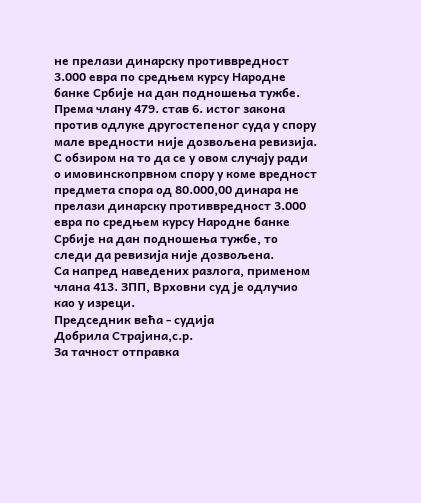не прелази динарску противвредност 3.000 евра по средњем курсу Народне банке Србије на дан подношења тужбе. Према члану 479. став 6. истог закона против одлуке другостепеног суда у спору мале вредности није дозвољена ревизија.
С обзиром на то да се у овом случају ради о имовинскопрвном спору у коме вредност предмета спора од 80.000,00 динара не прелази динарску противвредност 3.000 евра по средњем курсу Народне банке Србије на дан подношења тужбе, то следи да ревизија није дозвољена.
Са напред наведених разлога, применом члана 413. ЗПП, Врховни суд је одлучио као у изреци.
Председник већа - судија
Добрила Страјина,с.р.
За тачност отправка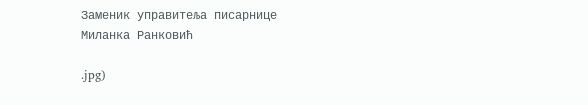Заменик управитеља писарнице
Миланка Ранковић

.jpg)